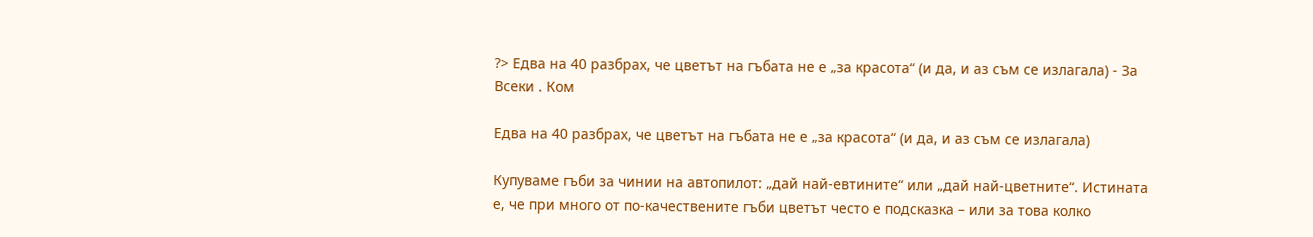?> Едва на 40 разбрах, че цветът на гъбата не е „за красота“ (и да, и аз съм се излагала) - За Всеки . Ком

Едва на 40 разбрах, че цветът на гъбата не е „за красота“ (и да, и аз съм се излагала)

Купуваме гъби за чинии на автопилот: „дай най-евтините“ или „дай най-цветните“. Истината е, че при много от по-качествените гъби цветът често е подсказка – или за това колко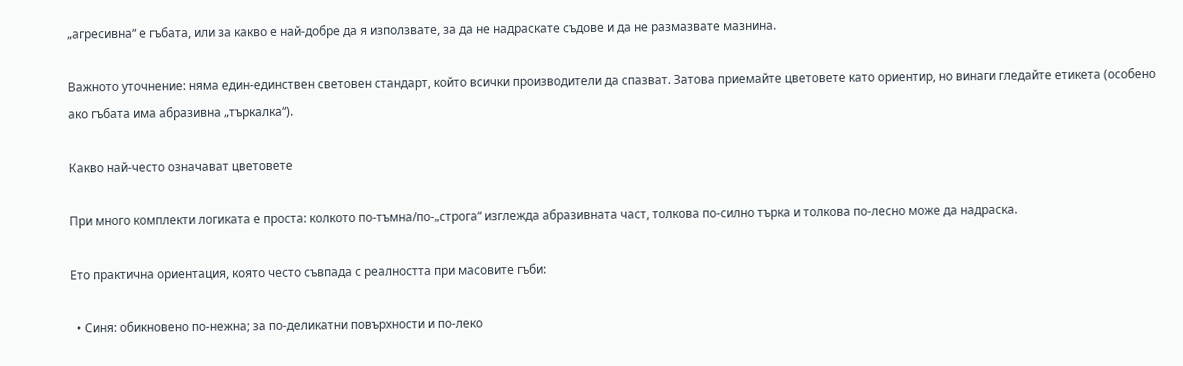„агресивна“ е гъбата, или за какво е най-добре да я използвате, за да не надраскате съдове и да не размазвате мазнина.

Важното уточнение: няма един-единствен световен стандарт, който всички производители да спазват. Затова приемайте цветовете като ориентир, но винаги гледайте етикета (особено ако гъбата има абразивна „търкалка“).

Какво най-често означават цветовете

При много комплекти логиката е проста: колкото по-тъмна/по-„строга“ изглежда абразивната част, толкова по-силно търка и толкова по-лесно може да надраска.

Ето практична ориентация, която често съвпада с реалността при масовите гъби:

  • Синя: обикновено по-нежна; за по-деликатни повърхности и по-леко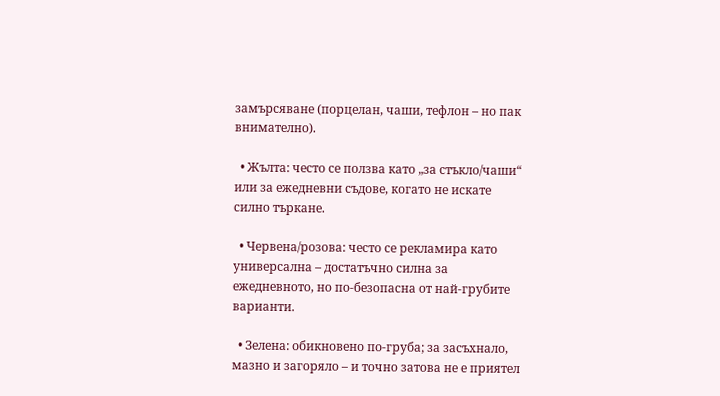замърсяване (порцелан, чаши, тефлон – но пак внимателно).

  • Жълта: често се ползва като „за стъкло/чаши“ или за ежедневни съдове, когато не искате силно търкане.

  • Червена/розова: често се рекламира като универсална – достатъчно силна за ежедневното, но по-безопасна от най-грубите варианти.

  • Зелена: обикновено по-груба; за засъхнало, мазно и загоряло – и точно затова не е приятел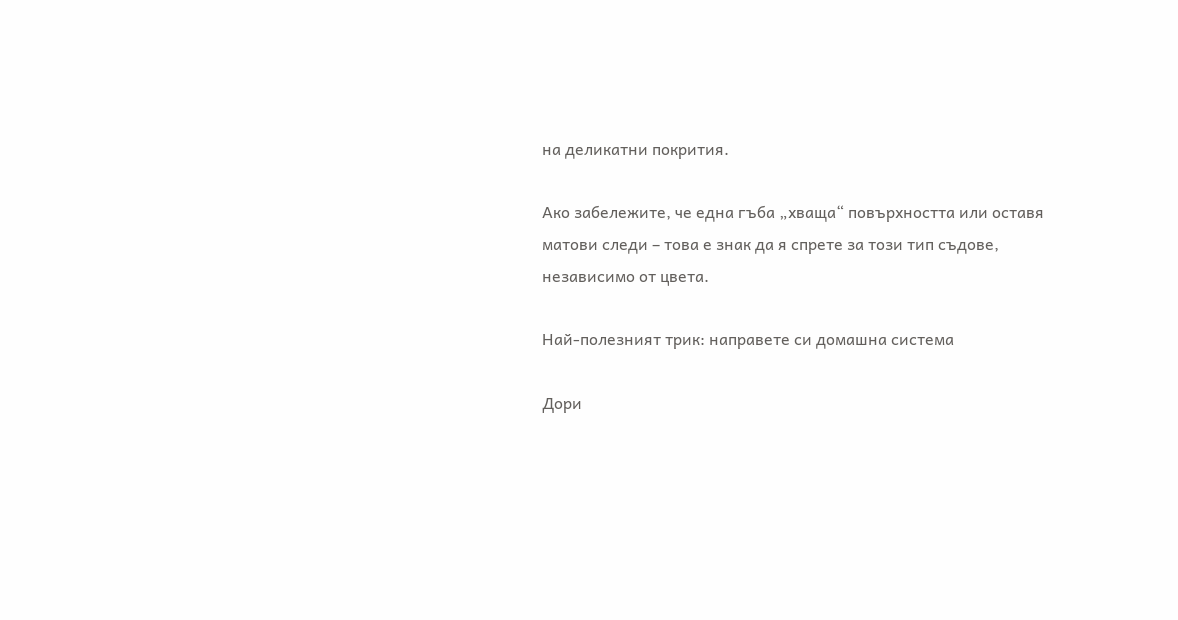на деликатни покрития.

Ако забележите, че една гъба „хваща“ повърхността или оставя матови следи – това е знак да я спрете за този тип съдове, независимо от цвета.

Най-полезният трик: направете си домашна система

Дори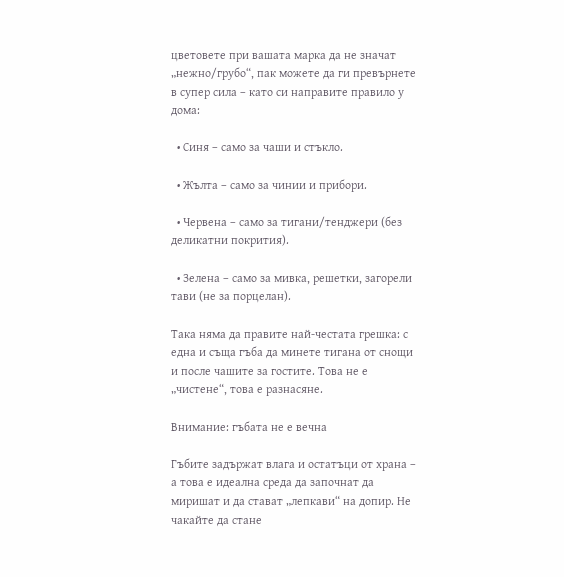цветовете при вашата марка да не значат „нежно/грубо“, пак можете да ги превърнете в супер сила – като си направите правило у дома:

  • Синя – само за чаши и стъкло.

  • Жълта – само за чинии и прибори.

  • Червена – само за тигани/тенджери (без деликатни покрития).

  • Зелена – само за мивка, решетки, загорели тави (не за порцелан).

Така няма да правите най-честата грешка: с една и съща гъба да минете тигана от снощи и после чашите за гостите. Това не е „чистене“, това е разнасяне.

Внимание: гъбата не е вечна

Гъбите задържат влага и остатъци от храна – а това е идеална среда да започнат да миришат и да стават „лепкави“ на допир. Не чакайте да стане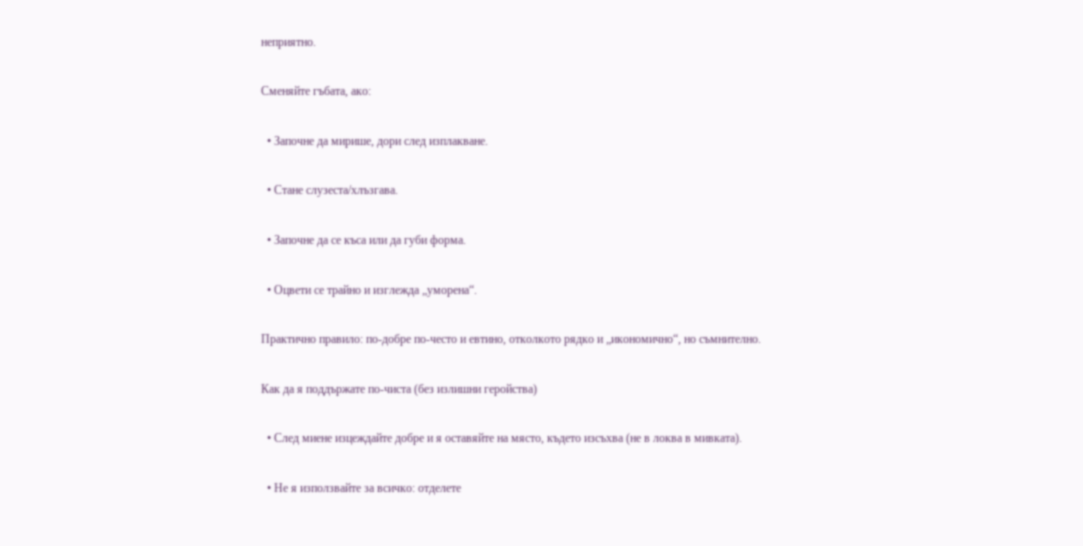неприятно.

Сменяйте гъбата, ако:

  • Започне да мирише, дори след изплакване.

  • Стане слузеста/хлъзгава.

  • Започне да се къса или да губи форма.

  • Оцвети се трайно и изглежда „уморена“.

Практично правило: по-добре по-често и евтино, отколкото рядко и „икономично“, но съмнително.

Как да я поддържате по-чиста (без излишни геройства)

  • След миене изцеждайте добре и я оставяйте на място, където изсъхва (не в локва в мивката).

  • Не я използвайте за всичко: отделете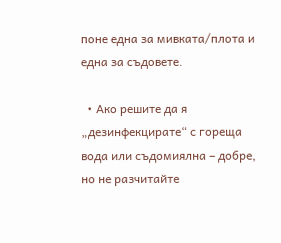поне една за мивката/плота и една за съдовете.

  • Ако решите да я „дезинфекцирате“ с гореща вода или съдомиялна – добре, но не разчитайте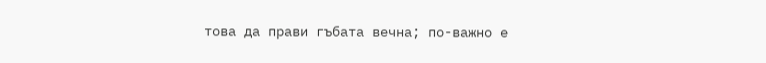това да прави гъбата вечна; по-важно е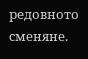редовното сменяне.